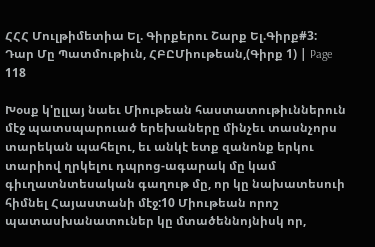ՀՀՀ Մուլթիմետիա Ել. Գիրքերու Շարք Ել.Գիրք#3: Դար Մը Պատմութիւն, ՀԲԸՄիութեան,(Գիրք 1) | Page 118

Խօսք կ'ըլլայ նաեւ Միութեան հաստատութիւններուն մէջ պատսպարուած երեխաները մինչեւ տասնչորս տարեկան պահելու, եւ անկէ ետք զանոնք երկու տարիով ղրկելու դպրոց-ագարակ մը կամ գիւղատնտեսական գաղութ մը, որ կը նախատեսուի հիմնել Հայաստանի մէջ:10 Միութեան որոշ պատասխանատուներ կը մտածեննոյնիսկ որ,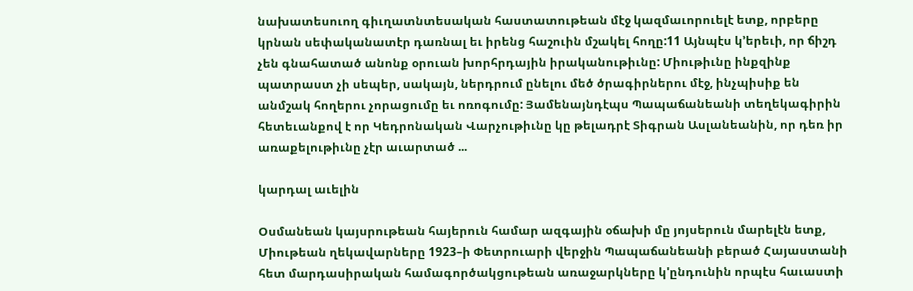նախատեսուող գիւղատնտեսական հաստատութեան մէջ կազմաւորուելէ ետք, որբերը կրնան սեփականատէր դառնալ եւ իրենց հաշուին մշակել հողը:11 Այնպէս կ’երեւի, որ ճիշդ չեն գնահատած անոնք օրուան խորհրդային իրականութիւնը: Միութիւնը ինքզինք պատրաստ չի սեպեր, սակայն, ներդրում ընելու մեծ ծրագիրներու մէջ, ինչպիսիք են անմշակ հողերու չորացումը եւ ոռոգումը: Յամենայնդէպս Պապաճանեանի տեղեկագիրին հետեւանքով է որ Կեդրոնական Վարչութիւնը կը թելադրէ Տիգրան Ասլանեանին, որ դեռ իր առաքելութիւնը չէր աւարտած ...

կարդալ աւելին

Օսմանեան կայսրութեան հայերուն համար ազգային օճախի մը յոյսերուն մարելէն ետք, Միութեան ղեկավարները 1923–ի Փետրուարի վերջին Պապաճանեանի բերած Հայաստանի հետ մարդասիրական համագործակցութեան առաջարկները կ'ընդունին որպէս հաւաստի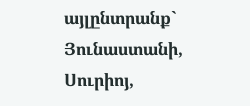այլընտրանք` Յունաստանի, Սուրիոյ,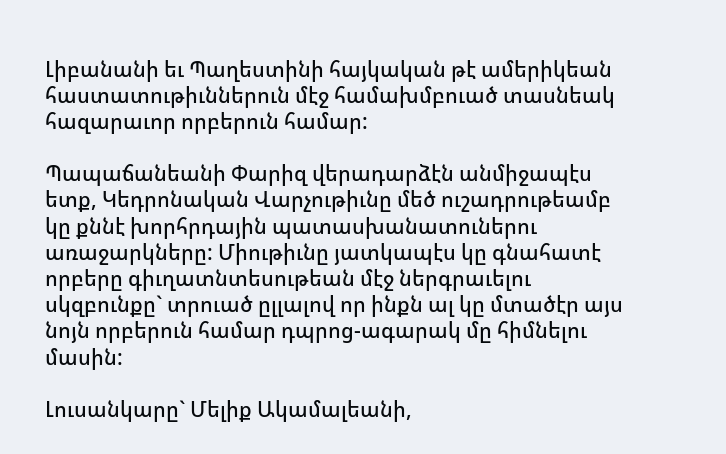Լիբանանի եւ Պաղեստինի հայկական թէ ամերիկեան հաստատութիւններուն մէջ համախմբուած տասնեակ հազարաւոր որբերուն համար:

Պապաճանեանի Փարիզ վերադարձէն անմիջապէս ետք, Կեդրոնական Վարչութիւնը մեծ ուշադրութեամբ կը քննէ խորհրդային պատասխանատուներու առաջարկները: Միութիւնը յատկապէս կը գնահատէ որբերը գիւղատնտեսութեան մէջ ներգրաւելու սկզբունքը` տրուած ըլլալով որ ինքն ալ կը մտածէր այս նոյն որբերուն համար դպրոց-ագարակ մը հիմնելու մասին:

Լուսանկարը` Մելիք Ակամալեանի,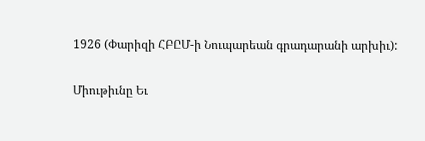1926 (Փարիզի ՀԲԸՄ-ի Նուպարեան գրադարանի արխիւ):

Միութիւնը Եւ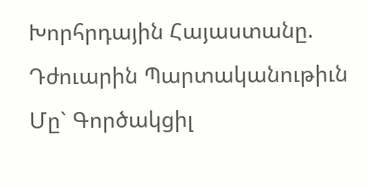Խորհրդային Հայաստանը. Դժուարին Պարտականութիւն Մը` Գործակցիլ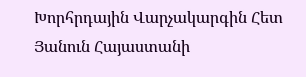Խորհրդային Վարչակարգին Հետ Յանուն Հայաստանի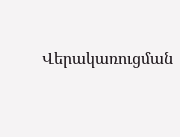Վերակառուցման